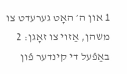1 און ה׳ האָט גערעדט צו משהן, אַזױ צו זאָגן: 2 באַפֿעל די קינדער פֿון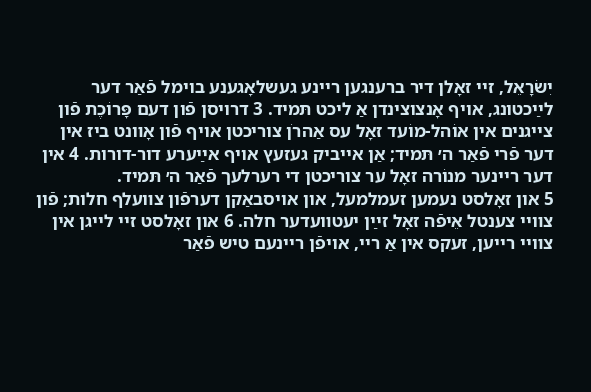יִשׂרָאֵל, זײ זאָלן דיר ברענגען רײנע געשלאָגענע בױמל פֿאַר דער לײַכטונג, אױף אָנצוצינדן אַ ליכט תּמיד. 3 דרױסן פֿון דעם פָּרוֹכֶת פֿון צײגנים אין אוֹהל-מוֹעד זאָל עס אַהרֹן צוריכטן אױף פֿון אָװנט ביז אין דער פֿרי פֿאַר ה׳ תּמיד; אַן אײביק געזעץ אױף אײַערע דור-דורות. 4 אין דער רײנער מנוֹרה זאָל ער צוריכטן די רערלעך פֿאַר ה׳ תּמיד.
5 און זאָלסט נעמען זעמלמעל, און אױסבאַקן דערפֿון צװעלף חלות; פֿון צװײ צענטל אֵיפֿה זאָל זײַן יעטװעדער חלה. 6 און זאָלסט זײ לײגן אין צװײ רײען, זעקס אין אַ רײ, אױפֿן רײנעם טיש פֿאַר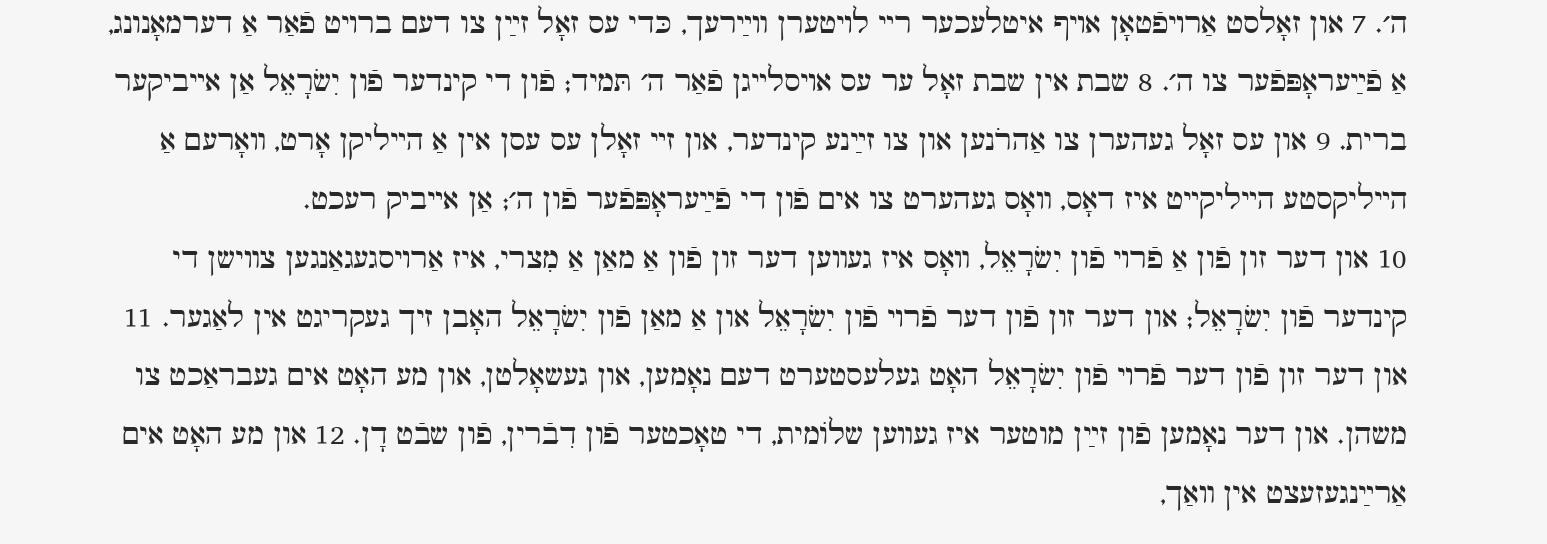ה׳. 7 און זאָלסט אַרױפֿטאָן אױף איטלעכער רײ לױטערן װײַרעך, כּדי עס זאָל זײַן צו דעם ברױט פֿאַר אַ דערמאָנונג, אַ פֿײַעראָפּפֿער צו ה׳. 8 שבת אין שבת זאָל ער עס אױסלײגן פֿאַר ה׳ תּמיד; פֿון די קינדער פֿון יִשׂרָאֵל אַן אײביקער ברית. 9 און עס זאָל געהערן צו אַהרֹנען און צו זײַנע קינדער, און זײ זאָלן עס עסן אין אַ הײליקן אָרט, װאָרעם אַ הײליקסטע הײליקײט איז דאָס, װאָס געהערט צו אים פֿון די פֿײַעראָפּפֿער פֿון ה׳; אַן אײביק רעכט.
10 און דער זון פֿון אַ פֿרױ פֿון יִשׂרָאֵל, װאָס איז געװען דער זון פֿון אַ מאַן אַ מִצרי, איז אַרױסגעגאַנגען צװישן די קינדער פֿון יִשׂרָאֵל; און דער זון פֿון דער פֿרױ פֿון יִשׂרָאֵל און אַ מאַן פֿון יִשׂרָאֵל האָבן זיך געקריגט אין לאַגער. 11 און דער זון פֿון דער פֿרױ פֿון יִשׂרָאֵל האָט געלעסטערט דעם נאָמען, און געשאָלטן, און מע האָט אים געבראַכט צו משהן. און דער נאָמען פֿון זײַן מוטער איז געװען שלוֹמית, די טאָכטער פֿון דִבֿרין, פֿון שבֿט דָן. 12 און מע האָט אים אַרײַנגעזעצט אין װאַך,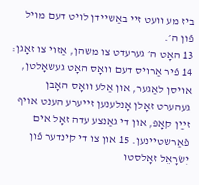ביז מע װעט זײ באַשײדן לױט דעם מױל פֿון ה׳.
13 האָט ה׳ גערעדט צו משהן, אַזױ צו זאָגן: 14 פֿיר אַרױס דעם װאָס האָט געשאָלטן, אױסן לאַגער, און אַלע װאָס האָבן געהערט זאָלן אָנלענען זײערע הענט אױף זײַן קאָפּ, און די גאַנצע עדה זאָל אים פֿאַרשטײנען. 15 און צו די קינדער פֿון יִשׂרָאֵל זאָלסטו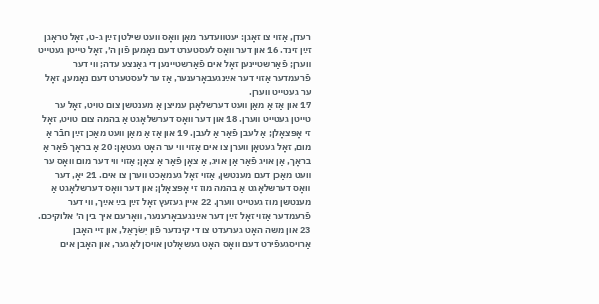רעדן, אַזױ צו זאָגן: יעטװעדער מאַן װאָס װעט שילטן זײַן ג-ט, זאָל טראָגן זײַן זינד. 16 און דער װאָס לעסטערט דעם נאָמען פֿון ה׳, זאָל טײטן געטײט װערן; פֿאַרשטײנען זאָל אים פֿאַרשטײנען די גאַנצע עדה; װי דער פֿרעמדער אַזױ דער אײַנגעבאָרענער, אַז ער לעסטערט דעם נאָמען, זאָל ער געטײט װערן.
17 און אַז אַ מאַן װעט דערשלאָגן עמיצן אַ מענטשן צום טױט, זאָל ער טײטן געטײט װערן. 18 און דער װאָס דערשלאָגט אַ בהמה צום טױט, זאָל זי אָפּצאָלן; אַ לעבן פֿאַר אַ לעבן. 19 און אַז אַ מאַן װעט מאַכן זײַן חבֿר אַ מום, זאָל געטאָן װערן צו אים אַזױ װי ער האָט געטאָן: 20 אַ בראָך פֿאַר אַ בראָך, אַן אױג פֿאַר אַן אױג, אַ צאָן פֿאַר אַ צאָן; אַזױ װי דער מום װאָס ער װעט מאַכן דעם מענטשן, אַזױ זאָל געמאַכט װערן צו אים. 21 יאָ, דער װאָס דערשלאָגט אַ בהמה מוז זי אָפּצאָלן; און דער װאָס דערשלאָגט אַ מענטשן מוז געטײט װערן. 22 אײן געזעץ זאָל זײַן בײַ אײַך, װי דער פֿרעמדער אַזױ זאָל זײַן דער אײַנגעבאָרענער, װאָרעם איך בין ה׳ אלוקיכם.
23 און משה האָט גערעדט צו די קינדער פֿון יִשׂרָאֵל, און זײ האָבן אַרױסגעפֿירט דעם װאָס האָט געשאָלטן אױסן לאַגער, און האָבן אים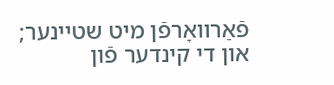פֿאַרװאָרפֿן מיט שטײנער; און די קינדער פֿון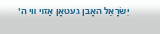יִשׂרָאֵל האָבן געטאָן אַזױ װי ה׳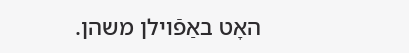האָט באַפֿױלן משהן.